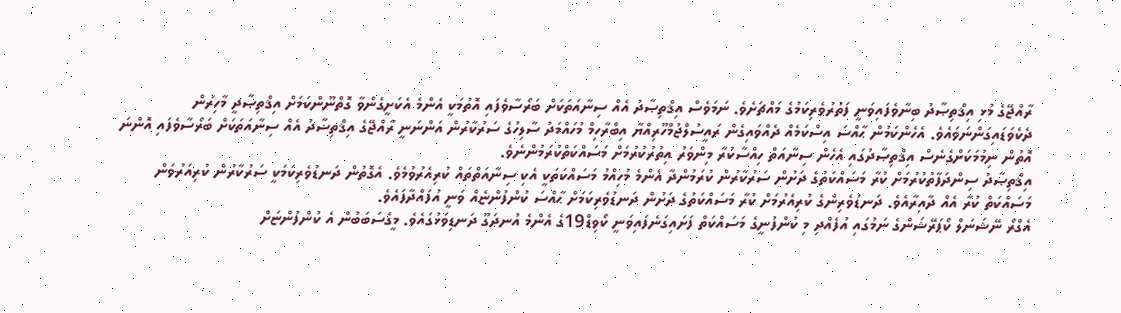ރާއްޖޭގެ މުޅި އިޤްތިޞާދު ބިނާވެފައިވަނީ ފަތުރުވެރިކަމުގެ މައްޗަށެވެ. ނަމަވެސް އިޤްތިޞާދު އެއް ސިނާއަތަކަށް ބަރޯސާވެފައި އޮތުމަކީ އެންމެ އެކަށީގެންވާ ގޮތްނޫންކަމަށް އިޤްތިޞާދީ މާހިރުން ދެކެވަޑައިގަންނަވައެވެ. އެހެންކަމުން ޙާއްސަ އިސްކަމެއް ދެއްވައިގެން ރައީސުލްޖުމްހޫރިއްޔާ އިބްރާހިމް މުހައްމަދު ސާލިހުގެ ސަރުކާރުން އަންނަނީ ރާއްޖޭގެ އިޤްތިޟާދު އެއް ސިނާއަތަކަށް ބަރޯސާވެފައި އޮންނަ އޮތުން ނިމުމަކަށްގެނެސް އިޤްތިޞާދުގައި އެހެން ސިނާއަތް ހިއްސާކުރާ މިންވަރު އިތުރުކުރުމަށް މަސައްކަތްކުރަމުންނެވެ.
އިޤްތިޞާދު ސިންދަފާތުކުރުމަށް ކުރާ މަސައްކަތުގެ ދަށުން ސަރުކާރުން ކުރަމުންދާ އެންމެ މުހިއްމު މަސައްކަތަކީ އެކި ސިނާއަތްތައް ކުރިއެރުވުމެވެ. އެގޮތުން ދަނޑުވެރިކަމަކީ ސަރުކާރުން ކުރިއަރުވަން މަސައްކަތް ކުރާ އެއް ދާއިރާއެވެ. ދަނޑުވެރިންގެ ކުރިއެރުމަށް ކުރާ މަސައްކަތުގެ ދަށުން ދަނޑުވެރިކަމަށް ޙާއްސަ ކުންފުންޏެއް ވަނީ އުފައްދާފައެވެ.
އެގްރޯ ނޭޝަނަލް ކޯޕަރޭޝަންގެ ނަމުގައި އުފެއްދި މި ކުންފުނީގެ މަސައްކަތް ފަށައިގަނެފައިވަނީ ކޯވިޑް19ގެ އެންމެ އުނދަގޫ ދަނޑިވަޅުގައެވެ. މީގެސަބަބުން އެ ކުންފުންޏަށް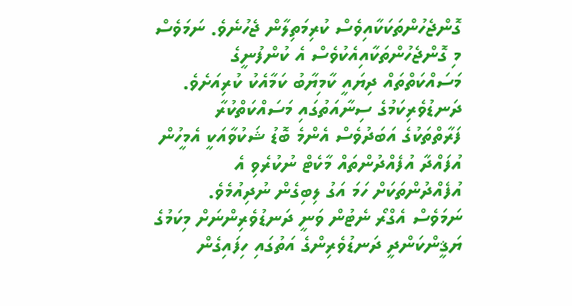ގޮންޖެހުންތަކަކާއިވެސް ކުރިމަތިލާން ޖެހުނެވެ. ނަމަވެސް މި ގޮންޖެހުންތަކާއިއެކުވެސް އެ ކުންފުނީގެ މަސައްކަތްތައް ދިޔައީ ކާމިޔާބު ކަމާއެކު ކުރިއަށެވެ.
ދަނޑުވެރިކަމުގެ ސިނާއަތުގައި މަސައްކަތްކުރާ ފަރާތްތަކުގެ އަބަދުވެސް އެންމެ ބޮޑު ޝަކުވާއަކީ އެމީހުން އުފައްދާ އުފެއްދުންތައް މާކެޓް ނުކުރެވި އެ އުފެއްދުންތަކަށް ހަމަ އަގު ލިބިގެން ނުދިއުމެވެ. ނަމަވެސް އެގްރޯ ނެޓުން ވަނީ ދަނޑުވެރިންނަށް މިކަމުގެ ޔަޤީންކަންދީ ދަނޑުވެރިންގެ އަތުގައި ހިފައިގެން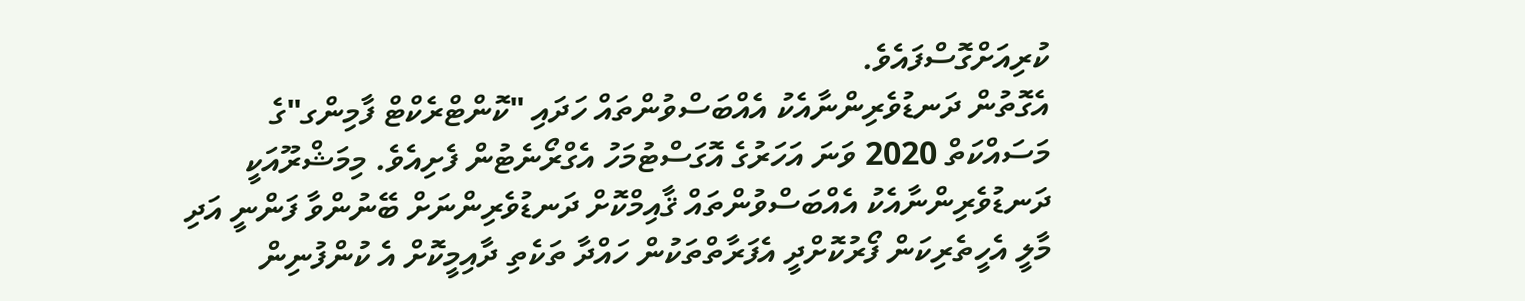ކުރިއަށްގޮސްފައެވެ.
އެގޮތުން ދަނޑުވެރިންނާއެކު އެއްބަސްވުންތައް ހަދައި "ކޮންޓްރެކްޓް ފާމިންގ"ގެ މަސައްކަތް 2020 ވަނަ އަހަރުގެ އޮގަސްޓުމަހު އެގްރޯނެޓުން ފެށިއެވެ. މިމަޝްރޫއަކީ ދަނޑުވެރިންނާއެކު އެއްބަސްވުންތައް ޤާއިމްކޮށް ދަނޑުވެރިންނަށް ބޭނުންވާ ފަންނީ އަދި މާލީ އެހީތެރިކަން ފޯރުކޮށްދީ އެފަރާތްތަކުން ހައްދާ ތަކެތި ދާއިމީކޮށް އެ ކުންފުނިން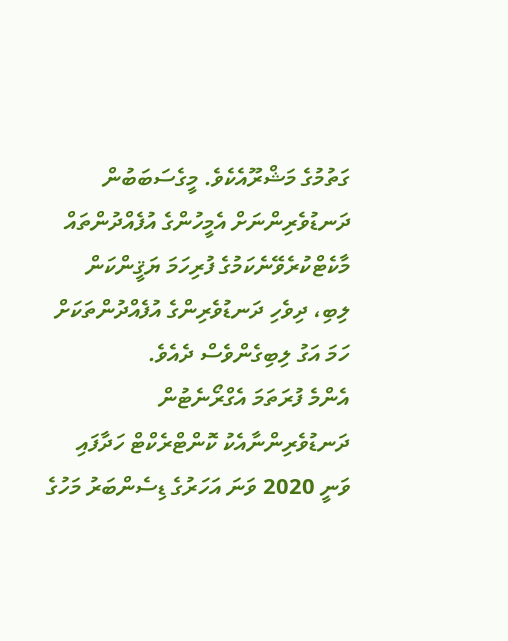ގަތުމުގެ މަޝްރޫއެކެވެ. މީގެސަބަބުން ދަނޑުވެރިންނަށް އެމީހުންގެ އުފެއްދުންތައް މާކެޓްކުރެވޭނެކަމުގެ ފުރިހަމަ ޔަޤީންކަން ލިބި، ދިވެހި ދަނޑުވެރިންގެ އުފެއްދުންތަކަށް ހަމަ އަގު ލިބިގެންވެސް ދެއެވެ.
އެންމެ ފުރަތަމަ އެގްރޯނެޓުން ދަނޑުވެރިންނާއެކު ކޮންޓްރެކްޓް ހަދާފައި ވަނީ 2020 ވަނަ އަހަރުގެ ޑިސެންބަރު މަހުގެ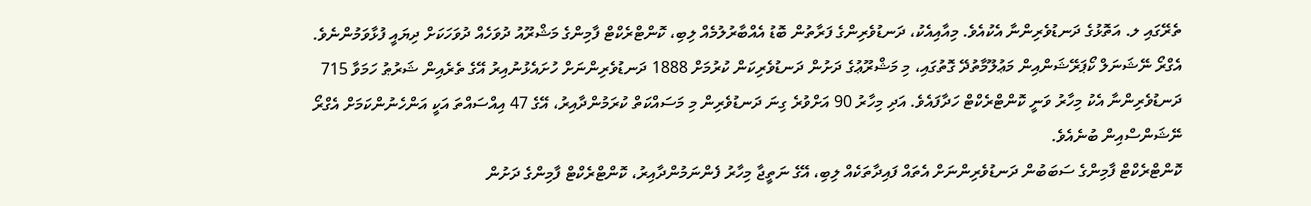ތެރޭގައި ލ. އަތޮޅުގެ ދަނޑުވެރިންނާ އެކުއެވެ. މިއާއިއެކު، ދަނޑުވެރިންގެ ފަރާތުން ބޮޑު އެއްބާރުލުމެއް ލިބި، ކޮންޓްރެކްޓް ފާމިންގެ މަޝްރޫއު ދުވަހެއް ދުވަހަކަށް ދިޔައީ ފުޅާވަމުންނެވެ.
އެގްރޯ ނޭޝަނަލް ކޯޕަރޭޝަންއިން މަޢުލޫމާތުދޭ ގޮތުގައި، މި މަޝްރޫޢުގެ ދަށުން ދަނޑުވެރިކަން ކުރުމަށް 1888 ދަނޑުވެރިންނަށް ހުށައެޅުނުއިރު އޭގެ ތެރެއިން ޝަރުޠު ހަމަވާ 715 ދަނޑުވެރިންނާ އެކު މިހާރު ވަނީ ކޮންޓްރެކްޓް ހަދާފައެވެ. އަދި މިހާރު 90 އަށްވުރެ ގިނަ ދަނޑުވެރިން މި މަސައްކަތް ކުރަމުންދާއިރު، އޭގެ 47 އިއްސައްތަ އަކީ އަންހެނުންކަމަށް އެގްރޯ ނޭޝަންސްއިން ބުނެއެވެ.
ކޮންޓްރެކްޓް ފާމިންގެ ސަބަބުން ދަނޑުވެރިންނަށް އެތައް ފައިދާތަކެއް ލިބި، އޭގެ ނަތީޖާ މިހާރު ފެންނަމުންދާއިރު، ކޮންޓްރެކްޓް ފާމިންގެ ދަށުން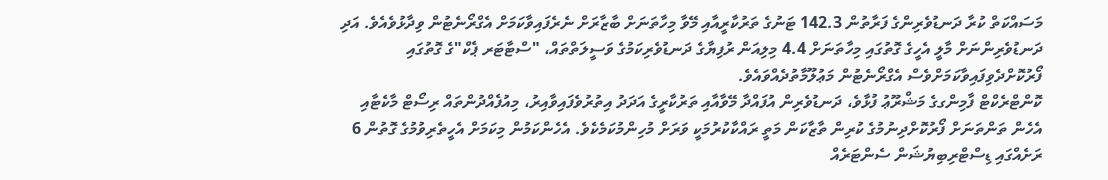މަސައްކަތް ކުރާ ދަނޑުވެރިންގެ ފަރާތުން 142.3 ޓަނުގެ ތަރުކާރީއާއި މޭވާ މިހާތަނަށް ބާޒާރަށް ނެރެފައިވާކަމަށް އެގްރޯނެޓުން ވިދާޅުވެއެވެ. އަދި ދަނޑުވެރިންނަށް މާލީ އެހީގެ ގޮތުގައި މިހާތަނަށް 4.4 މިލިއަން ރުފިޔާގެ ދަނޑުވެރިކަމުގެ ވަސީލަތްތައް، "ސްޓާޓަރ ޕެކް"ގެ ގޮތުގައި ފޯރުކޮށްދެވިފައިވާކަމަށްވެސް އެގްރޯނެޓުން މަޢުލޫމާތުދެއްވައެވެ.
ކޮންޓްރެކްޓް ފާމިންގގެ މަޝްރޫޢު ފުޅާވެ، ދަނޑުވެރިން އުފައްދާ މޭވާއާއި ތަރުކާރީގެ އަދަދު އިތުރުވެފައިވާއިރު، މިއުފެއްދުންތައް ރިސޯޓް މާކެޓާއި އެހެން ތަންތަނަށް ފޯރުކޮށްދިނުމުގެ ކުރިން ތާޒާކަން މަތީ ރައްކާކުރުމަކީ ވަރަށް މުހިންމުކަމެކެވެ. އެހެންކަމުން މިކަމަށް އެހީތެރިވުމުގެ ގޮތުން 6 ރަށެއްގައި ޑިސްޓްރިބިޔުޝަން ސެންޓަރެއް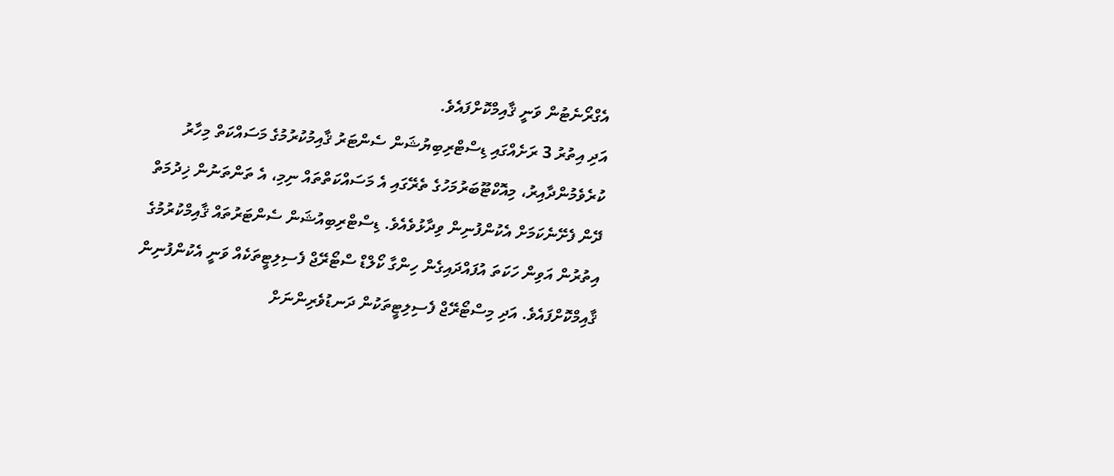އެގްރޯނެޓުން ވަނީ ޤާއިމްކޮށްފައެވެ.
އަދި އިތުރު 3 ރަށެއްގައި ޑިސްޓްރިބިޔުޝަން ސެންޓަރު ޤާއިމުކުރުމުގެ މަސައްކަތް މިހާރު ކުރެވެމުންދާއިރު، މިއޮކްޓޫބަރުމަހުގެ ތެރޭގައި އެ މަސައްކަތްތައް ނިމި، އެ ތަންތަނުން ޚިދުމަތް ދޭން ފެށޭނެކަމަށް އެކުންފުނިން ވިދާޅުވެއެވެ. ޑިސްޓްރިބިއުޝަން ސެންޓަރުތައް ޤާއިމްކުރުމުގެ އިތުރުން އަވިން ހަކަތަ އުފައްދައިގެން ހިންގާ ކޯލްޑް ސްޓޯރޭޖް ފެސިލިޓީތަކެއް ވަނީ އެކުންފުނިން ޤާއިމްކޮށްފައެވެ. އަދި މިސްޓޯރޭޖް ފެސިލިޓީތަކުން ދަނޑުވެރިންނަށް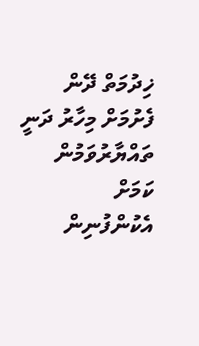ޚިދުމަތް ދޭން ފެށުމަށް މިހާރު ދަނީ ތައްޔާރުވަމުން ކަމަށް އެކުންފުނިން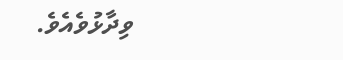ވިދާޅުވެއެވެ.